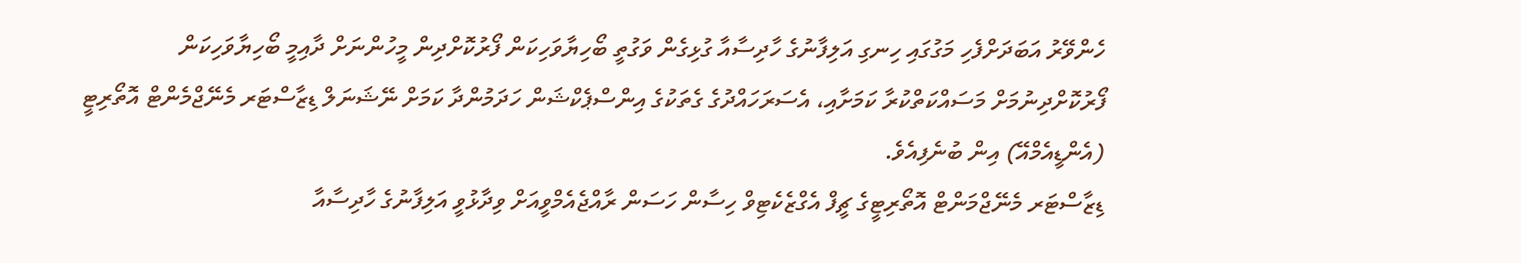ހެންވޭރު އަބަދަށްފެހި މަގުގައި ހިނގި އަލިފާނުގެ ހާދިސާއާ ގުޅިގެން ވަގުތީ ބޯހިޔާވަހިކަން ފޯރުކޮށްދިން މީހުންނަށް ދާއިމީ ބޯހިޔާވަހިކަން ފޯރުކޮށްދިނުމަށް މަސައްކަތްކުރާ ކަމަށާއި، އެސަރަހައްދުގެ ގެތަކުގެ އިންސްޕެކްޝަން ހަދަމުންދާ ކަމަށް ނޭޝަނަލް ޑިޒާސްޓަރ މެނޭޖްމެންޓް އޮތޯރިޓީ (އެންޑީއެމްއޭ) އިން ބުނެފިއެވެ.
ޑިޒާސްޓަރ މެނޭޖްމަންޓް އޮތޯރިޓީގެ ޗީފް އެގްޒެކެޓިވް ހިސާން ހަސަން ރާއްޖެއެމްވީއަށް ވިދާޅުވީ އަލިފާނުގެ ހާދިސާއާ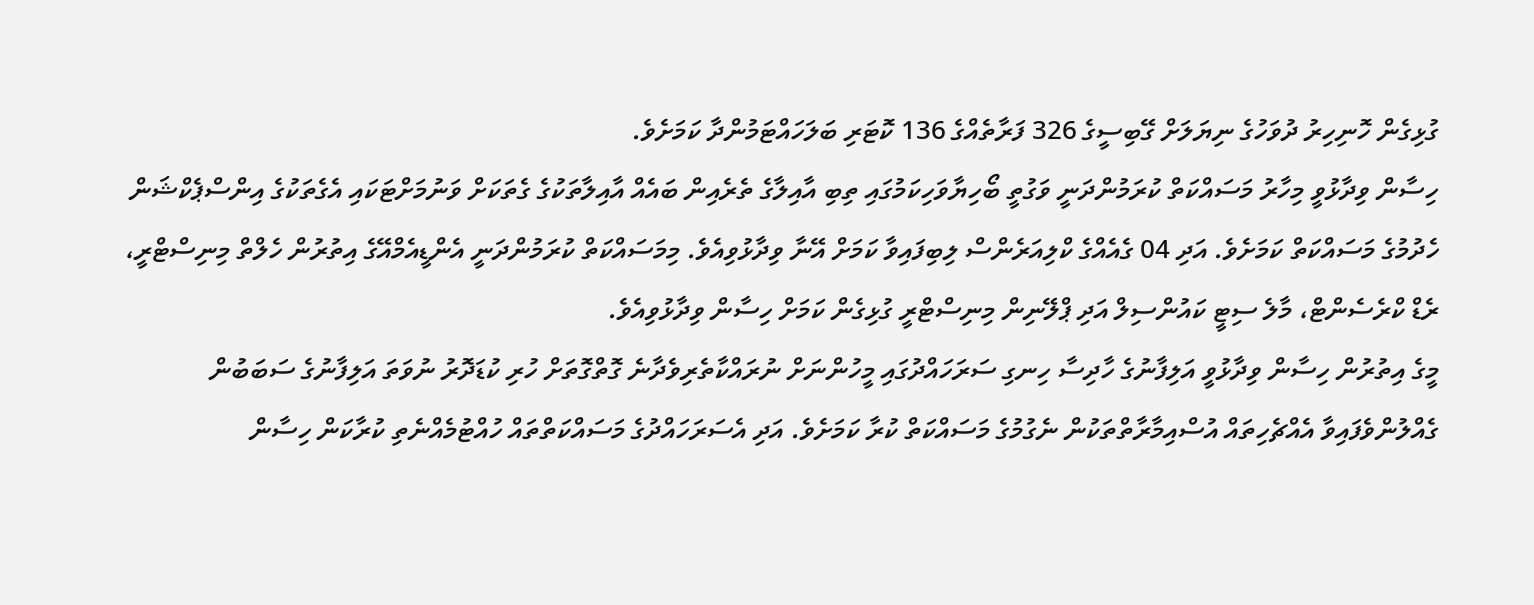ގުޅިގެން ހޮނިހިރު ދުވަހުގެ ނިޔަލަށް ގޭބިސީގެ 326 ފަރާތެއްގެ 136 ކޮޓަރި ބަލަހައްޓަމުންދާ ކަމަށެވެ.
ހިސާން ވިދާޅުވީ މިހާރު މަސައްކަތް ކުރަމުންދަނީ ވަގުތީ ބޯހިޔާވަހިކަމުގައި ތިބި އާއިލާގެ ތެރެއިން ބައެއް އާއިލާތަކުގެ ގެތަކަށް ވަނުމަށްޓަކައި އެގެތަކުގެ އިންސްޕެކްޝަން ހެދުމުގެ މަސައްކަތް ކަމަށެވެ. އަދި 04 ގެއެއްގެ ކްލިއަރެންސް ލިބިފައިވާ ކަމަށް އޭނާ ވިދާޅުވިއެވެ. މިމަސައްކަތް ކުރަމުންދަނީ އެންޑީއެމްއޭގެ އިތުރުން ހެލްތް މިނިސްޓްރީ، ރެޑް ކްރެސެންޓް، މާލެ ސިޓީ ކައުންސިލް އަދި ޕްލޭނިން މިނިސްޓްރީ ގުޅިގެން ކަމަށް ހިސާން ވިދާޅުވިއެވެ.
މީގެ އިތުރުން ހިސާން ވިދާޅުވީ އަލިފާނުގެ ހާދިސާ ހިނގި ސަރަހައްދުގައި މީހުންނަށް ނުރައްކާތެރިވެދާނެ ގޮތްގޮތަށް ހުރި ކުޑަދޮރު ނުވަތަ އަލިފާނުގެ ސަބަބުން ގެއްލުންވެފައިވާ އެއްޗެހިތައް އުސްއިމާރާތްތަކުން ނެގުމުގެ މަސައްކަތް ކުރާ ކަމަށެވެ. އަދި އެސަރަހައްދުގެ މަސައްކަތްތައް ހުއްޓުމެއްނެތި ކުރާކަން ހިސާން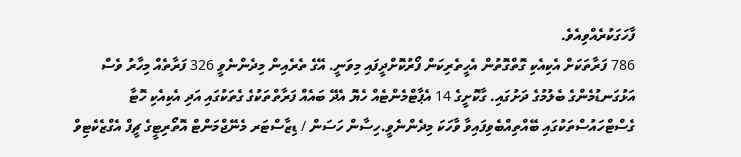ފާހަގަކުރެއްވިއެވެ.
786 ފަރާތަކަށް އެކިއެކި ގޮތްގޮތުން އެހީތެރިކަން ފޯރުކޮށްދީފައި މިވަނީ. އޭގެ ތެރެއިން މިދެންނެވީ 326 ފަރާތެއް މިހާރު ވެސް އަޅުގަނޑުމެންގެ ބެލުމުގެ ދަށުގައި. ގާކޮށީގެ 14 އެޕާޓްމެންޓެއް ހެޔޮ އެދޭ ބައެއް ފަރާތްތަކުގެ ގެތަކުގައި އަދި އެކިއެކި ހޮޓާ ގެސްޓްހައުސްތަކުގައި ބޭއްތިއްބެވިފައިވާ ވާހަކަ މިދެންނެވީ.ހިސާން ހަސަން / ޑިޒާސްޓަރ މެނޭޖްމަންޓް އޮތޯރިޓީގެ ޗީފް އެގްޒެކެޓިވް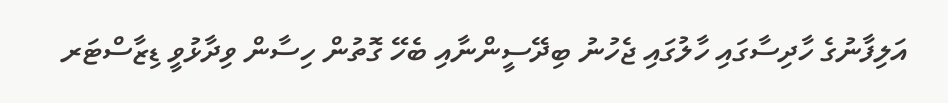އަލިފާނުގެ ހާދިސާގައި ހާލުގައި ޖެހުނު ބިދޭސީންނާއި ބެހޭ ގޮތުން ހިސާން ވިދާޅުވީ ޑިޒާސްޓަރ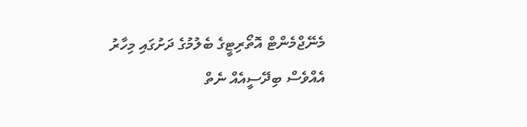މެނޭޖްމެންޓް އޮތޯރިޓީގެ ބެލުމުގެ ދަށުގައި މިހާރު އެއްވެސް ބިދޭސީއެއް ނެތް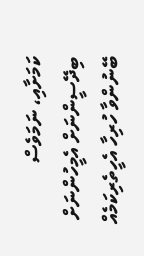ކަމަށާއި، ނަމަވެސް ބިދޭސީންނަށް އެމީހުންނަށް ބޭނުންވާ ހުރިހާ އެހީތެރިކަމެއް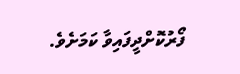ފޯރުކޮށްދީފައިވާ ކަމަށެވެ.